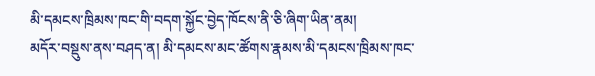མི་དམངས་ཁྲིམས་ཁང་གི་བདག་སྐྱོང་བྱེད་ཁོངས་ནི་ཅི་ཞིག་ཡིན་ནམ།
མདོར་བསྡུས་ནས་བཤད་ན། མི་དམངས་མང་ཚོགས་རྣམས་མི་དམངས་ཁྲིམས་ཁང་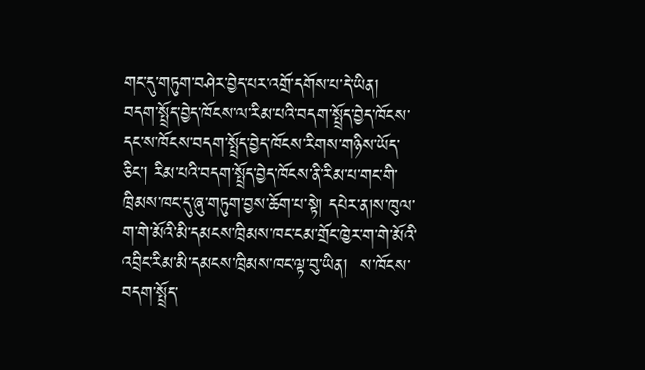གང་དུ་གཏུག་བཤེར་བྱེད་པར་འགྲོ་དགོས་པ་དེ་ཡིན། བདག་སྤྲོད་བྱེད་ཁོངས་ལ་རིམ་པའི་བདག་སྤྲོད་བྱེད་ཁོངས་དང་ས་ཁོངས་བདག་སྤྲོད་བྱེད་ཁོངས་རིགས་གཉིས་ཡོད་ཅིང་། རིམ་པའི་བདག་སྤྲོད་བྱེད་ཁོངས་ནི་རིམ་པ་གང་གི་ཁྲིམས་ཁང་དུ་ཞུ་གཏུག་བྱས་ཆོག་པ་སྟེ། དཔེར་ན།ས་ཁུལ་ག་གེ་མོའི་མི་དམངས་ཁྲིམས་ཁང་ངམ་གྲོང་ཁྱེར་ག་གེ་མོའི་འབྲིང་རིམ་མི་དམངས་ཁྲིམས་ཁང་ལྟ་བུ་ཡིན།  ས་ཁོངས་བདག་སྤྲོད་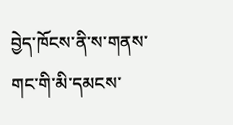བྱེད་ཁོངས་ནི་ས་གནས་གང་གི་མི་དམངས་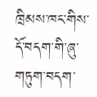ཁྲིམས་ཁང་གིས་དོ་བདག་གི་ཞུ་གཏུག་བདག་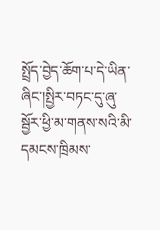སྤྲོད་བྱེད་ཆོག་པ་དེ་ཡིན་ཞིང་།སྤྱིར་བཏང་དུ་ཞུ་སྦྱོར་ཕྱི་མ་གནས་སའི་མི་དམངས་ཁྲིམས་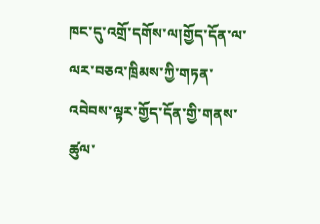ཁང་དུ་འགྲོ་དགོས་ལ།གྱོད་དོན་ལ་ལར་བཅའ་ཁྲིམས་ཀྱི་གཏན་འབེབས་ལྟར་གྱོད་དོན་གྱི་གནས་ཚུལ་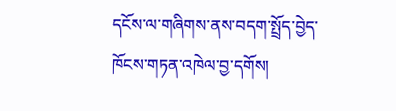དངོས་ལ་གཞིགས་ནས་བདག་སྤྲོད་བྱེད་ཁོངས་གཏན་འཁེལ་བྱ་དགོས།